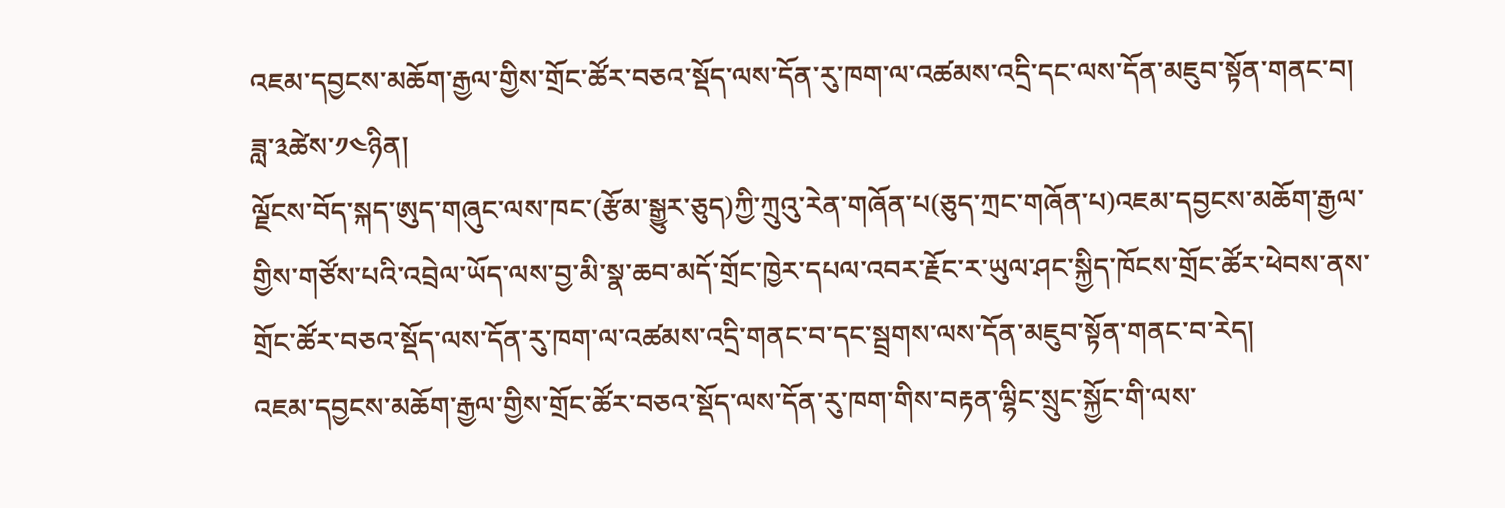འཇམ་དབྱངས་མཆོག་རྒྱལ་གྱིས་གྲོང་ཚོར་བཅའ་སྡོད་ལས་དོན་རུ་ཁག་ལ་འཚམས་འདྲི་དང་ལས་དོན་མཇུབ་སྟོན་གནང་བ།
ཟླ་༣ཚེས་༡༤ཉིན།
ལྗོངས་བོད་སྐད་ཨུད་གཞུང་ལས་ཁང་(རྩོམ་སྒྱུར་ཅུད)ཀྱི་ཀྲུའུ་རེན་གཞོན་པ(ཅུད་ཀྲང་གཞོན་པ)འཇམ་དབྱངས་མཆོག་རྒྱལ་གྱིས་གཙོས་པའི་འབྲེལ་ཡོད་ལས་བྱ་མི་སྣ་ཆབ་མདོ་གྲོང་ཁྱེར་དཔལ་འབར་རྗོང་ར་ཡུལ་ཤང་སྐྱིད་ཁོངས་གྲོང་ཚོར་ཕེབས་ནས་གྲོང་ཚོར་བཅའ་སྡོད་ལས་དོན་རུ་ཁག་ལ་འཚམས་འདྲི་གནང་བ་དང་སྦྲགས་ལས་དོན་མཇུབ་སྟོན་གནང་བ་རེད།
འཇམ་དབྱངས་མཆོག་རྒྱལ་གྱིས་གྲོང་ཚོར་བཅའ་སྡོད་ལས་དོན་རུ་ཁག་གིས་བརྟན་ལྷིང་སྲུང་སྐྱོང་གི་ལས་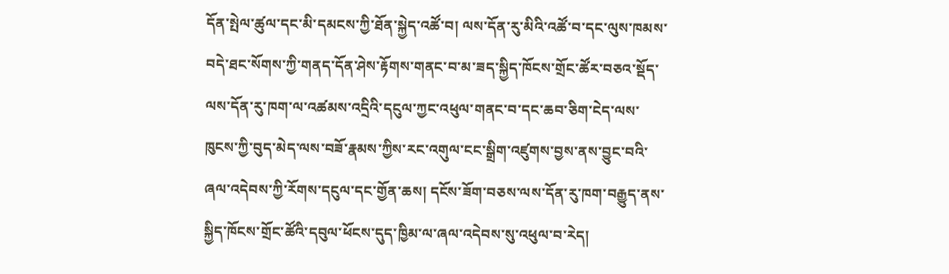དོན་སྤེལ་ཚུལ་དང་མི་དམངས་ཀྱི་ཐོན་སྐྱེད་འཚོ་བ། ལས་དོན་རུ་མིའི་འཚོ་བ་དང་ལུས་ཁམས་བདེ་ཐང་སོགས་ཀྱི་གནད་དོན་ཤེས་རྟོགས་གནང་བ་མ་ཟད་སྐྱིད་ཁོངས་གྲོང་ཚོར་བཅའ་སྡོད་ལས་དོན་རུ་ཁག་ལ་འཚམས་འདྲིའི་དངུལ་ཀྱང་འཕུལ་གནང་བ་དང་ཆབ་ཅིག་ངེད་ལས་ཁུངས་ཀྱི་བུད་མེད་ལས་བཟོ་རྣམས་ཀྱིས་རང་འགུལ་ངང་སྒྲིག་འཛུགས་བྱས་ནས་བྱུང་བའི་ཞལ་འདེབས་ཀྱི་རོགས་དངུལ་དང་གྱོན་ཆས། དངོས་ཟོག་བཅས་ལས་དོན་རུ་ཁག་བརྒྱུད་ནས་སྐྱིད་ཁོངས་གྲོང་ཚོའི་དབུལ་ཕོངས་དུད་ཁྱིམ་ལ་ཞལ་འདེབས་སུ་འཕུལ་བ་རེད།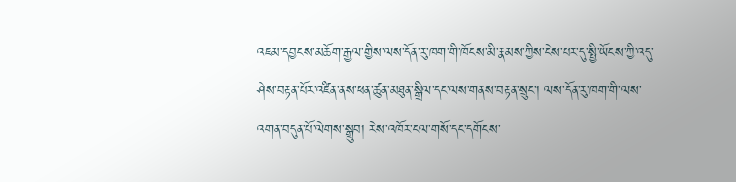འཇམ་དབྱངས་མཆོག་རྒྱལ་གྱིས་ལས་དོན་རུ་ཁག་གི་ཁོངས་མི་རྣམས་ཀྱིས་ངེས་པར་དུ་སྤྱི་ཡོངས་ཀྱི་འདུ་ཤེས་བརྟན་པོར་འཛིན་ནས་ཕན་ཚུན་མཐུན་སྒྲིལ་དང་ལས་གནས་བརྟན་སྲུང་། ལས་དོན་རུ་ཁག་གི་ལས་འགན་བདུན་པོ་ལེགས་སྒྲུབ། རེས་འཁོར་ངལ་གསོ་དང་དགོངས་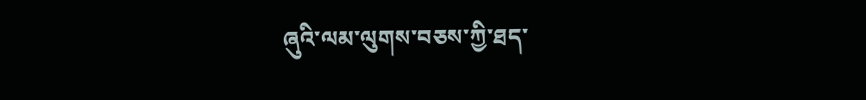ཞུའི་ལམ་ལུགས་བཅས་ཀྱི་ཐད་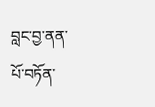བླང་བྱ་ནན་པོ་བཏོན་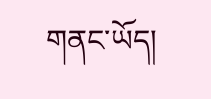གནང་ཡོད།